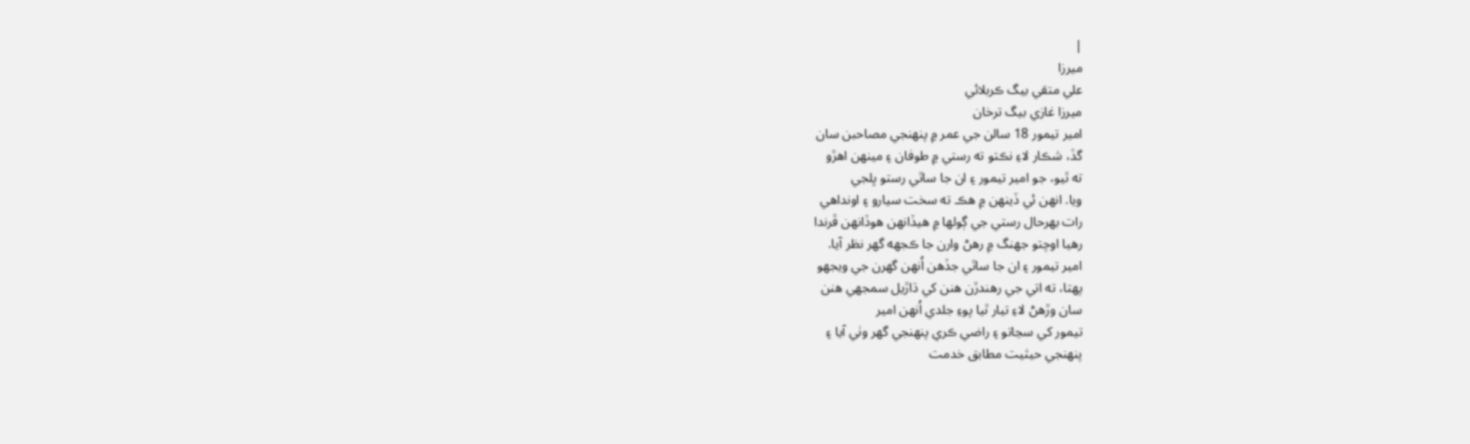|
ميرزا
علي متقي بيگ ڪربلائي
ميرزا غازي بيگ ترخان
امير تيمور 18 سالن جي عمر ۾ پنھنجي مصاحبن سان
گڏ، شڪار لاءِ نڪتو ته رستي ۾ طوفان ۽ مينھن اهڙو
ته ٿيو، جو امير تيمور ۽ ان جا ساٿي رستو ڀلجي
ويا. انھن ئي ڏينھن ۾ هڪ ته سخت سيارو ۽ اونداهي
رات بھرحال رستي جي ڳولھا ۾ هيڏانھن هوڏانھن ڦرندا
رهيا اوچتو جهنگ ۾ رهڻ وارن جا ڪجهه گهر نظر آيا.
امير تيمور ۽ ان جا ساٿي جڏهن اُنھن گهرن جي ويجهو
پھتا، ته اتي جي رهندڙن هنن کي ڌاڙيل سمجهي هنن
سان وڙهڻ لاءِ تيار ٿيا پوءِ جلدي اُنھن امير
تيمور کي سڃاتو ۽ راضي ڪري پنھنجي گهر وٺي آيا ۽
پنھنجي حيثيت مطابق خدمت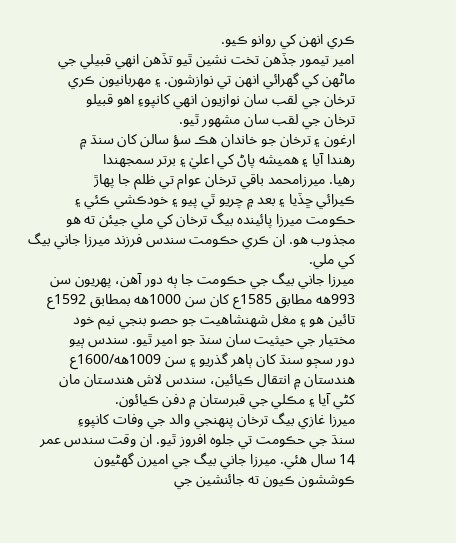ڪري انھن کي روانو ڪيو.
امير تيمور جڏهن تخت نشين ٿيو تڏهن انھي قبيلي جي
ماڻھن کي گهرائي انھن تي نوازشون. ۽ مھربانيون ڪري
ترخان جي لقب سان نوازيون انھي کانپوءِ اهو قبيلو
ترخان جي لقب سان مشهور ٿيو.
ارغون ۽ ترخان جو خاندان هڪ سؤ سالن کان سنڌ ۾
رهندا آيا ۽ هميشه پاڻ کي اعليٰ ۽ برتر سمجهندا
رهيا. ميرزامحمد باقي ترخان عوام تي ظلم جا پھاڙ
ڪيرائي ڇڏيا ۽ بعد ۾ چريو ٿي پيو ۽ خودڪشي ڪئي ۽
حڪومت ميرزا پائينده بيگ ترخان کي ملي جيئن ته هو
مجذوب هو. ان ڪري حڪومت سندس فرزند ميرزا جاني بيگ
کي ملي.
ميرزا جاني بيگ جي حڪومت جا ٻه دور آهن، پھريون سن
993هه مطابق 1585ع کان سن 1000هه بمطابق 1592ع
تائين هو ۽ مغل شھنشاهيت جو حصو بنجي نيم خود
مختيار جي حيثيت سان سنڌ جو امير ٿيو. سندس ٻيو
دور سڄو سنڌ کان ٻاهر گذريو ۽ سن 1009هه/1600ع
هندستان ۾ انتقال ڪيائين، سندس لاش هندستان مان
کڻي آيا ۽ مڪلي جي قبرستان ۾ دفن ڪيائون.
ميرزا غازي بيگ ترخان پنھنجي والد جي وفات کانپوءِ
سنڌ جي حڪومت تي جلوه افروز ٿيو. ان وقت سندس عمر
14 سال هئي. ميرزا جاني بيگ جي اميرن گهڻيون
ڪوششون ڪيون ته جائنشين جي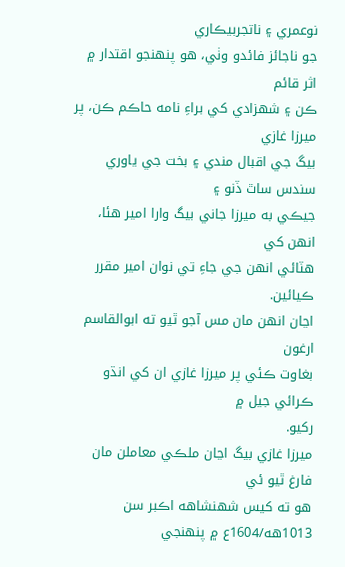نوعمري ۽ ناتجربيڪاري
جو ناجائز فائدو وٺي، هو پنھنجو اقتدار ۾ اثر قائم
ڪن ۽ شھزادي کي براءِ نامه حاڪم ڪن، پر ميرزا غازي
بيگ جي اقبال مندي ۽ بخت جي ياوري سندس ساٿ ڏنو ۽
جيڪي به ميرزا جاني بيگ وارا امير هئا، انھن کي
هٽائي انھن جي جاءِ تي نوان امير مقرر ڪيائين.
اڃان انھن مان مس آجو ٿيو ته ابوالقاسم ارغون
بغاوت ڪئي پر ميرزا غازي ان کي انڌو ڪرائي جيل ۾
رکيو.
ميرزا غازي بيگ اڃان ملڪي معاملن مان فارغ ٿيو ئي
هو ته کيس شھنشاهه اڪبر سن 1013هه/1604ع ۾ پنھنجي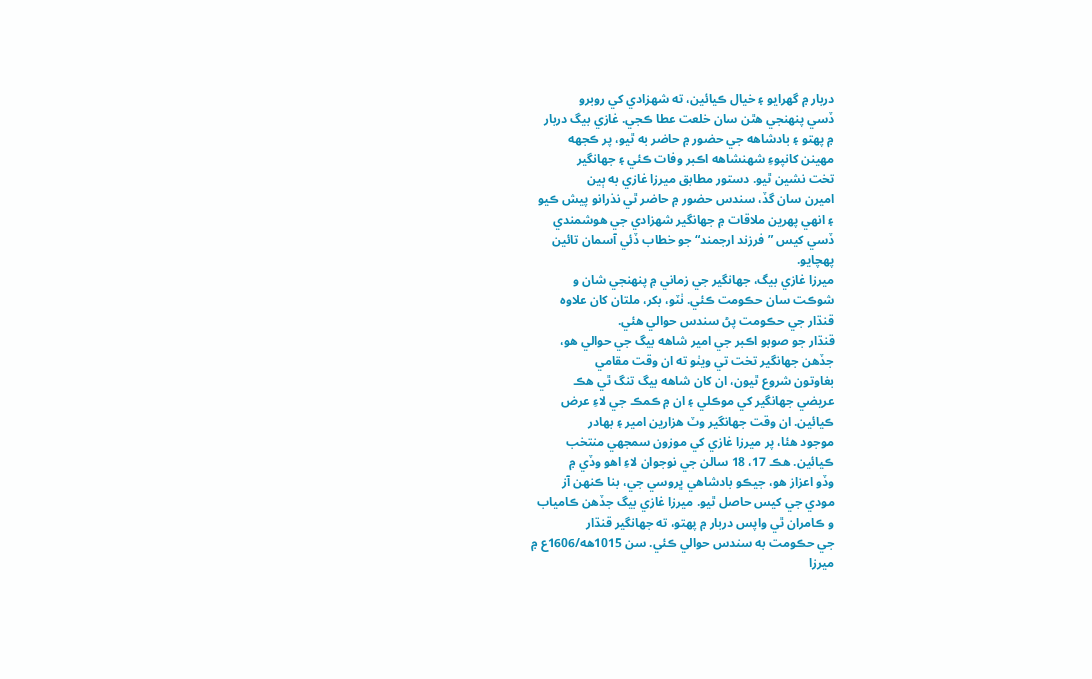دربار ۾ گهرايو ۽ خيال ڪيائين، ته شھزادي کي روبرو
ڏسي پنھنجي هٿن سان خلعت عطا ڪجي. غازي بيگ دربار
۾ پھتو ۽ بادشاهه جي حضور ۾ حاضر به ٿيو، پر ڪجهه
مھينن کانپوءِ شھنشاهه اڪبر وفات ڪئي ۽ جھانگير
تخت نشين ٿيو. دستور مطابق ميرزا غازي به ٻين
اميرن سان گڏ، سندس حضور ۾ حاضر ٿي نذرانو پيش ڪيو
۽ انھي پھرين ملاقات ۾ جھانگير شھزادي جي هوشمندي
ڏسي کيس ”فرزند ارجمند“ جو خطاب ڏئي آسمان تائين
پھچايو.
ميرزا غازي بيگ، جھانگير جي زماني ۾ پنھنجي شان و
شوڪت سان حڪومت ڪئي. ٺٽو، بکر، ملتان کان علاوه
قنڌار جي حڪومت پڻ سندس حوالي هئي.
قنڌار جو صوبو اڪبر جي امير شاهه بيگ جي حوالي هو،
جڏهن جھانگير تخت تي ويٺو ته ان وقت مقامي
بغاوتون شروع ٿيون، ان کان شاهه بيگ تنگ ٿي هڪ
عريضي جھانگير کي موڪلي ۽ ان ۾ ڪمڪ جي لاءِ عرض
ڪيائين. ان وقت جھانگير وٽ هزارين امير ۽ بھادر
موجود هئا، پر ميرزا غازي کي موزون سمجهي منتخب
ڪيائين. هڪ 17، 18 سالن جي نوجوان لاءِ اهو وڏي ۾
وڏو اعزاز هو، جيڪو بادشاهي ڀروسي جي، بنا ڪنھن آز
مودي جي کيس حاصل ٿيو. ميرزا غازي بيگ جڏهن ڪامياب
و ڪامران ٿي واپس دربار ۾ پھتو، ته جھانگير قنڌار
جي حڪومت به سندس حوالي ڪئي. سن 1015هه/1606ع ۾
ميرزا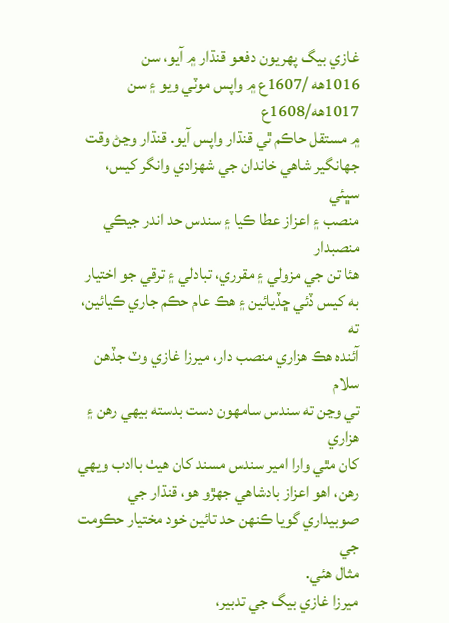غازي بيگ پھريون دفعو قنڌار ۾ آيو، سن
1016هه /1607ع ۾ واپس موٽي ويو ۽ سن 1017هه/1608ع
۾ مستقل حاڪم ٿي قنڌار واپس آيو. قنڌار وڃڻ وقت
جھانگير شاهي خاندان جي شھزادي وانگر کيس، سڀئي
منصب ۽ اعزاز عطا ڪيا ۽ سندس حد اندر جيڪي منصبدار
هئا تن جي مزولي ۽ مقرري، تبادلي ۽ ترقي جو اختيار
به کيس ڏئي ڇڏيائين ۽ هڪ عام حڪم جاري ڪيائين، ته
آئنده هڪ هزاري منصب دار، ميرزا غازي وٽ جڏهن سلام
تي وڃن ته سندس سامھون دست بدسته بيھي رهن ۽ هزاري
کان مٿي وارا امير سندس مسند کان هيٺ باادب ويھي
رهن، اهو اعزاز بادشاهي جھڙو هو، قنڌار جي
صوبيداري گويا ڪنھن حد تائين خود مختيار حڪومت جي
مثال هئي.
ميرزا غازي بيگ جي تدبير،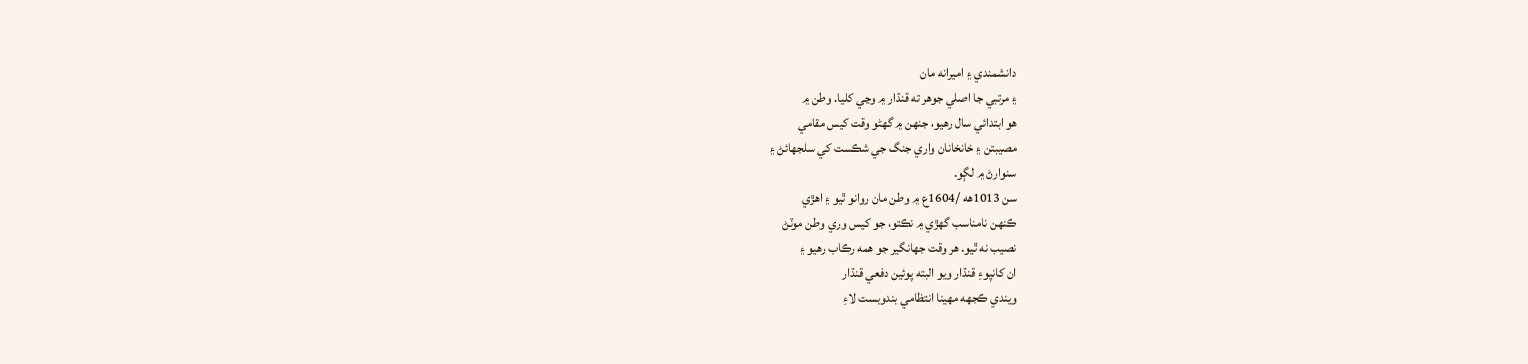دانشمندي ۽ اميرانه مان
۽ مرتبي جا اصلي جوهر ته قنڌار ۾ وڃي کليا. وطن ۾
هو ابتدائي سال رهيو، جنھن ۾ گهڻو وقت کيس مقامي
مصيبتن ۽ خانخانان واري جنگ جي شڪست کي سلجهائڻ ۽
سنوارڻ ۾ لڳو.
سن 1013هه /1604ع ۾ وطن مان روانو ٿيو ۽ اهڙي
ڪنھن نامناسب گهڙي ۾ نڪتو، جو کيس وري وطن موٽڻ
نصيب نه ٿيو. هر وقت جھانگير جو همه رڪاب رهيو ۽
ان کانپوءِ قنڌار ويو البته پوئين دفعي قنڌار
ويندي ڪجهه مھينا انتظامي بندوبست لاءِ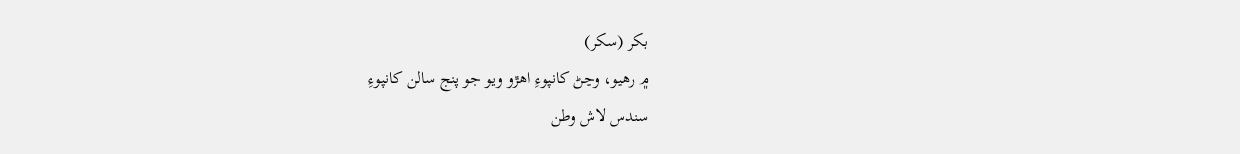بکر (سکر)
۾ رهيو، وڃڻ کانپوءِ اهڙو ويو جو پنج سالن کانپوءِ
سندس لاش وطن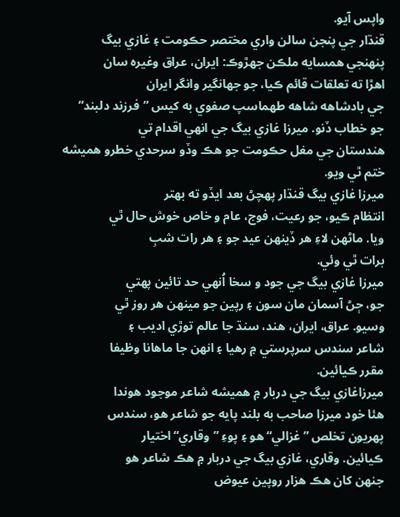واپس آيو.
قنڌار جي پنجن سالن واري مختصر حڪومت ۽ غازي بيگ
پنھنجي همسايه ملڪن جھڙوڪ: ايران، عراق وغيره سان
اهڙا ته تعلقات قائم ڪيا، جو جھانگير وانگر ايران
جي بادشاهه شاهه طھماسپ صفوي به کيس ”فرزند دلبند“
جو خطاب ڏنو. ميرزا غازي بيگ جي انھي اقدام تي
هندستان جي مغل حڪومت جو هڪ وڏو سرحدي خطرو هميشه
ختم ٿي ويو.
ميرزا غازي بيگ قنڌار پھچڻ بعد ايڏو ته بھتر
انتظام ڪيو، جو رعيت، فوج، عام و خاص خوش حال ٿي
ويا. ماڻھن لاءِ هر ڏينھن عيد جو ۽ هر رات شبِ
برات ٿي وئي.
ميرزا غازي بيگ جي جود و سخا اُنھي حد تائين پھتي
جو، ڄڻ آسمان مان سون ۽ رپين جو مينھن هر روز ٿي
وسيو. عراق، ايران، هند، سنڌ جا عالم توڙي اديب ۽
شاعر سندس سرپرستي ۾ رهيا ۽ انھن جا ماهانا وظيفا
مقرر ڪيائين.
ميرزاغازي بيگ جي دربار ۾ هميشه شاعر موجود هوندا
هئا خود ميرزا صاحب به بلند پايه جو شاعر هو، سندس
پھريون تخلص ”غزالي“ هو ۽ پوءِ ”وقاري“ اختيار
ڪيائين. وقاري، غازي بيگ جي دربار ۾ هڪ شاعر هو
جنھن کان هڪ هزار روپين عيوض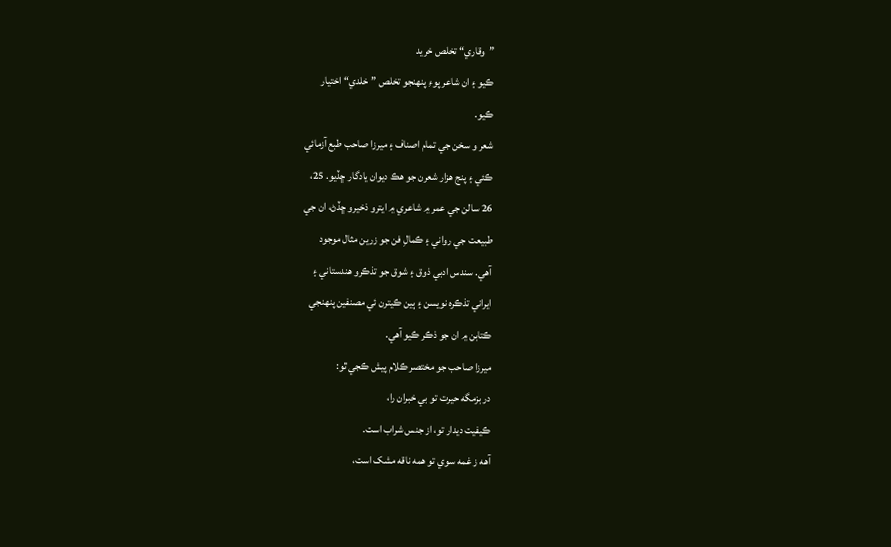”وقاري“ تخلص خريد
ڪيو ۽ ان شاعر پوءِ پنھنجو تخلص ”خلدي“ اختيار
ڪيو.
شعر و سخن جي تمام اصناف ۽ ميرزا صاحب طبع آزمائي
ڪئي ۽ پنج هزار شعرن جو هڪ ديوان يادگار ڇڏيو. 25،
26 سالن جي عمر ۾ شاعري ۾ ايترو ذخيرو ڇڏڻ، ان جي
طبيعت جي رواني ۽ ڪمالِ فن جو زرين مثال موجود
آهي. سندس ادبي ذوق ۽ شوق جو تذڪرو هندستاني ۽
ايراني تذڪره نويسن ۽ ٻين ڪيترن ئي مصنفين پنھنجي
ڪتابن ۾ ان جو ذڪر ڪيو آهي.
ميرزا صاحب جو مختصر ڪلام پيش ڪجي ٿو:
در بزمگه حيرت تو بي خبران را،
ڪيفيت ديدار تو، از جنس شراب است.
آهه ز غمه سوي تو همه ناقه مشک است،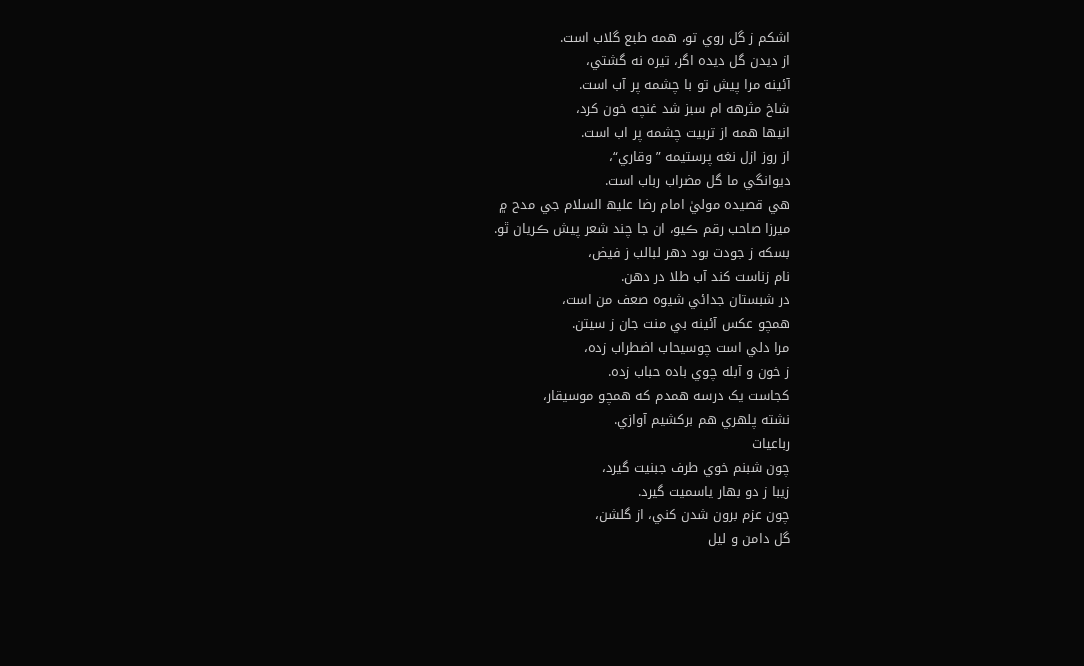اشکم ز گل روي تو، همه طبع گلاب است.
از ديدن گل ديده اگر، تيره نه گشتي،
آئينه مرا پيش تو با چشمه پر آب است.
شاخ مثرهه ام سبز شد غنچه خون کرد،
انيها همه از تربيت چشمه پر اب است.
از روز ازل نغه پرستيمه ”وقاري“،
ديوانگي ما گل مضراب رباب است.
هي قصيده موليٰ امام رضا عليھ السلام جي مدح ۾
ميرزا صاحب رقم ڪيو، ان جا چند شعر پيش ڪريان ٿو.
بسکه ز جودت بود دهر لبالب ز فيض،
نام زناست کند آب طلا در دهن.
در شبستان جدائي شيوه صعف من است،
همچو عکس آئينه بي منت جان ز سيتن.
مرا دلي است چوسيحاب اضطراب زده،
ز خون و آبله چوي باده حباب زده.
کجاست يک درسه همدم که همچو موسيقار،
نشته پلهري هم برکشيم آوازي.
رباعيات
چون شبنم خوي طرف جبنيت گيرد،
زيبا ز دو بهار ياسميت گيرد.
چون عزم برون شدن کني، از گلشن،
گل دامن و ليل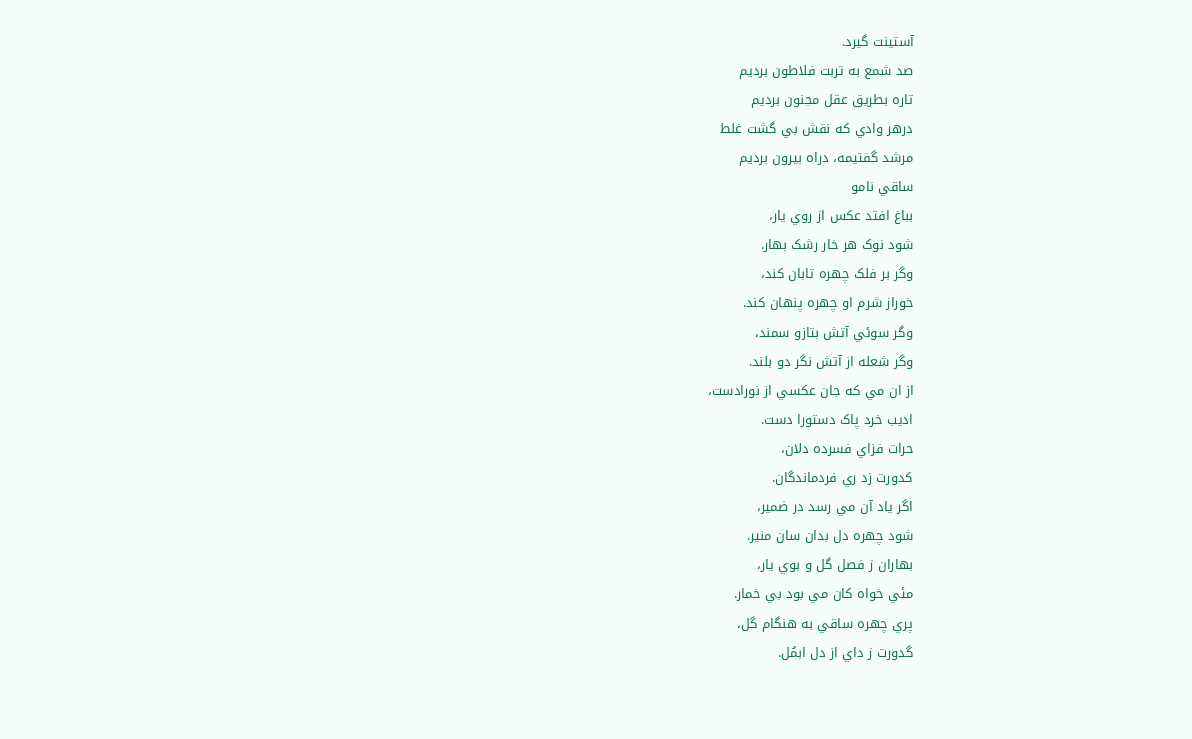آستينت گيرد.
صد شمع به تربت فلاطون برديم
تاره بطريق عقل مجنون برديم
درهر وادي که نقش بي گشت غلط
مرشد گفتيمه، دراه بيرون برديم
ساقي نامو
بباغ افتد عکس از روي يار،
شود نوک هر خار رشک بهار.
وگر بر فلک چهره تابان کند،
خوراز شرم او چهره پنهان کند.
وگر سوئي آتش بتازو سمند،
وگر شعله از آتش نگر دو بلند.
از ان مي که جان عکسي از نورادست،
اديب خرد پاک دستورا دست.
حرات فزاي فسرده دلان،
کدورت زد ري فردماندگان.
اگر ياد آن مي رسد در ضمير،
شود چهره دل بدان سان منير.
بهاران ز فصل گل و بوي يار،
مئي خواه کان مي بود بي خمار.
پري چهره ساقي به هنگام گل،
گدورت ز داي از دل ابمُل.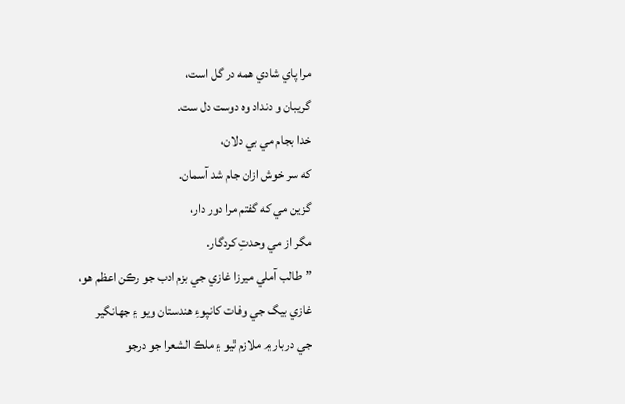مرا پاي شادي همه در گل است،
گريبان و دنداد وه دوست دل ست.
خدا بجام مي بي دلان،
که سر خوش ازان جام شد آسمان.
گزين مي که گفتم مرا دور دار،
مگر از مي وحدتِ کردگار.
”طالب آملي ميرزا غازي جي بزم ادب جو رڪن اعظم هو،
غازي بيگ جي وفات کانپوءِ هندستان ويو ۽ جھانگير
جي دربار ۾ ملازم ٿيو ۽ ملڪ الشعرا جو درجو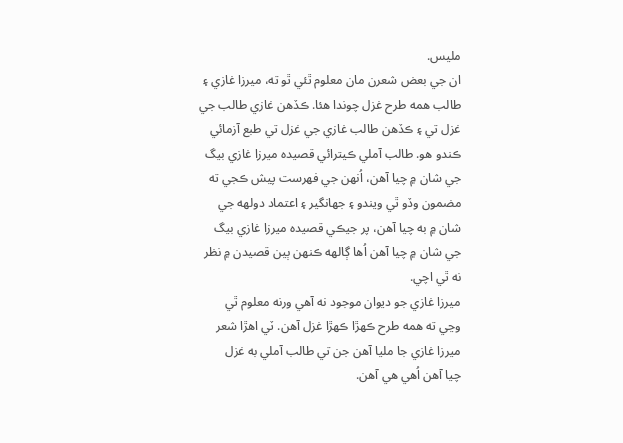مليس.
ان جي بعض شعرن مان معلوم ٿئي ٿو ته، ميرزا غازي ۽
طالب همه طرح غزل چوندا هئا. ڪڏهن غازي طالب جي
غزل تي ۽ ڪڏهن طالب غازي جي غزل تي طبع آزمائي
ڪندو هو. طالب آملي ڪيترائي قصيده ميرزا غازي بيگ
جي شان ۾ چيا آهن، اُنھن جي فھرست پيش ڪجي ته
مضمون وڏو ٿي ويندو ۽ جھانگير ۽ اعتماد دولھه جي
شان ۾ به چيا آهن، پر جيڪي قصيده ميرزا غازي بيگ
جي شان ۾ چيا آهن اُھا ڳالھه ڪنھن ٻين قصيدن ۾ نظر
نه ٿي اچي.
ميرزا غازي جو ديوان موجود نه آهي ورنه معلوم ٿي
وڃي ته همه طرح ڪھڙا ڪھڙا غزل آهن. ٽي اهڙا شعر
ميرزا غازي جا مليا آهن جن تي طالب آملي به غزل
چيا آهن اُهي هي آهن.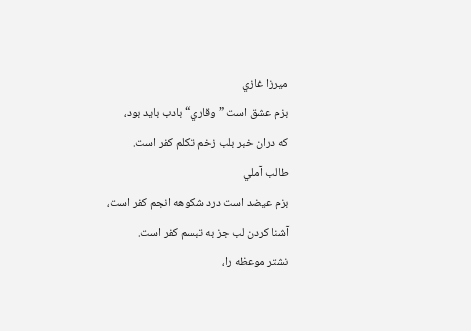ميرزا غازي
بزم عشق است ”وقاري“ بادب بايد بود،
که دران خبر بلب زخم تکلم کفر است.
طالب آملي
بزم عيضد است درد شکوهه انجم کفر است،
آشنا کردن لب جز به تبسم کفر است.
نشتر موعظه را،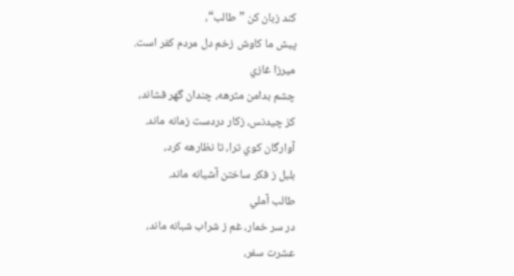کند زبان کن ”طالب“،
پيش ما کاوش زخم دل مردم کفر است.
ميرزا غازي
چشم بدامن مثرهه، چندان گهر فشاند،
کز چيدنس، زکار دردست زمانه ماند.
آوارگان کوي ترا، تا نظارهه کرد،
بلبل ز فکر ساختن آشيانه ماند.
طالب آملي
در سر خمار، غم ز شراب شبانه ماند،
عشرت سفر،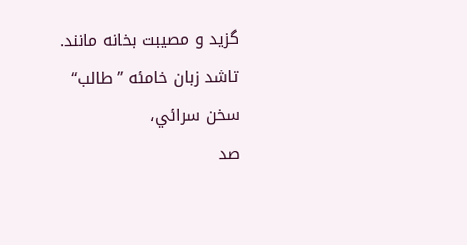گزيد و مصيبت بخانه مانند.
تاشد زبان خامئه ”طالب“ سخن سرائي،
صد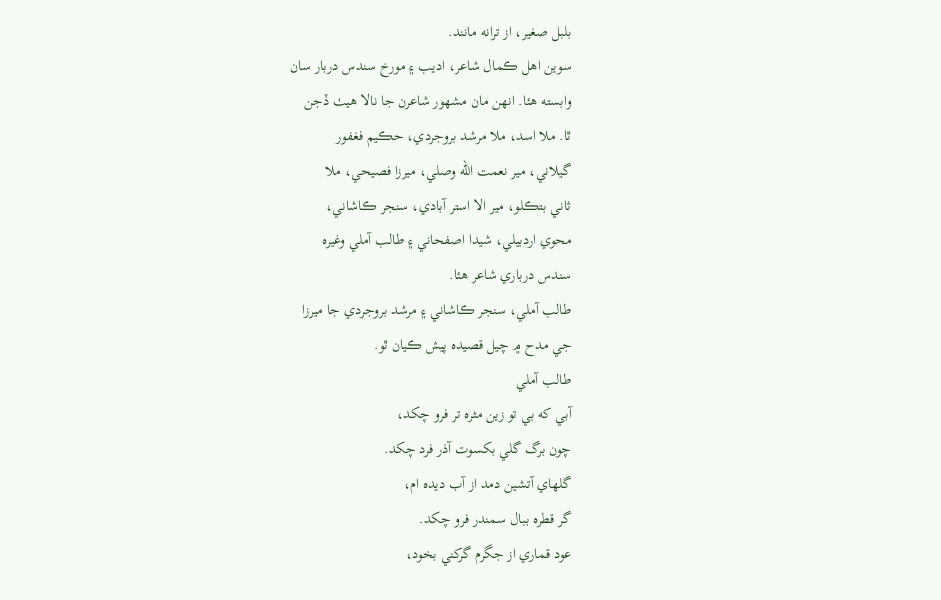بلبل صغير، از ترانه مانند.
سوين اهل ڪمال شاعر، اديب ۽ مورخ سندس دربار سان
وابسته هئا. انھن مان مشھور شاعرن جا نالا هيٺ ڏجن
ٿا. ملا اسد، ملا مرشد بروجردي، حڪيم فغفور
گيلاني، مير نعمت الله وصلي، ميرزا فصيحي، ملا
ثاني بتڪلو، مير الا استر آبادي، سنجر ڪاشاني،
محوي اردبيلي، شيدا اصفحاني ۽ طالب آملي وغيره
سندس درباري شاعر هئا.
طالب آملي، سنجر ڪاشاني ۽ مرشد بروجردي جا ميرزا
جي مدح ۾ چيل قصيده پيش ڪيان ٿو.
طالب آملي
آبي که بي تو زين مثره تر فرو چکد،
چون برگ گلي بکسوت آذر فرد چکد.
گلهاي آتشين دمد از آب ديده ام،
گر قطره ببال سمندر فرو چکد.
عود قماري از جگرم گرکني بخود،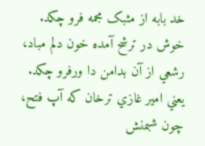خد بابه از مثبک مجمه فرو چکد.
خوش در ترشح آمده خون دلم مباد،
رشعي از آن بدامن دا ورفرو چکد.
يعني امير غازي ترخان که آپ فتح،
چون شبمنش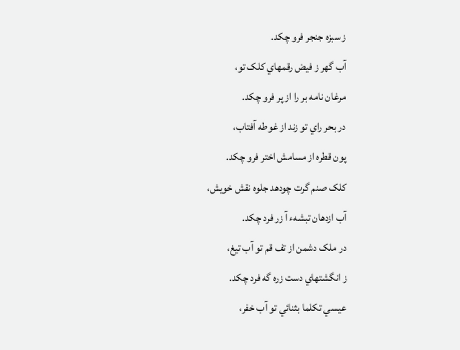ز سبزه جنجر فرو چکد.
آب گهر ز فيض رقمهاي کلک تو،
مرغان نامه بر را از پر فرو چکد.
در بحر راي تو زند از غوطه آفتاب،
پون قطره از مسامش اختر فرو چکد.
کلک صنم گرت چودهد جلوه نقش خويش،
آب ازدهان تبشهء آ زر فرد چکد.
در ملک دشمن از تف قم تو آب تيغ،
ز انگشتهاي دست زره گه فرد چکد.
عيسي تکلما بثنائي تو آب خفر،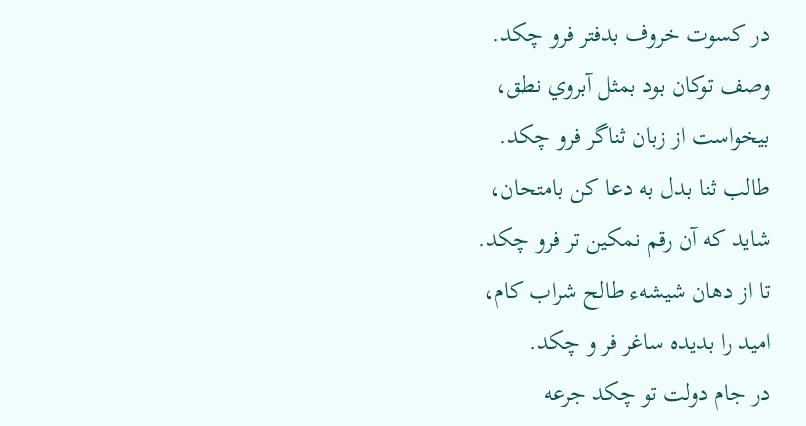در کسوت خروف بدفتر فرو چکد.
وصف توکان بود بمثل آبروي نطق،
بيخواست از زبان ثناگر فرو چکد.
طالب ثنا بدل به دعا کن بامتحان،
شايد که آن رقم نمکين تر فرو چکد.
تا از دهان شيشهء طالح شراب کام،
اميد را بديده ساغر فر و چکد.
در جام دولت تو چکد جرعه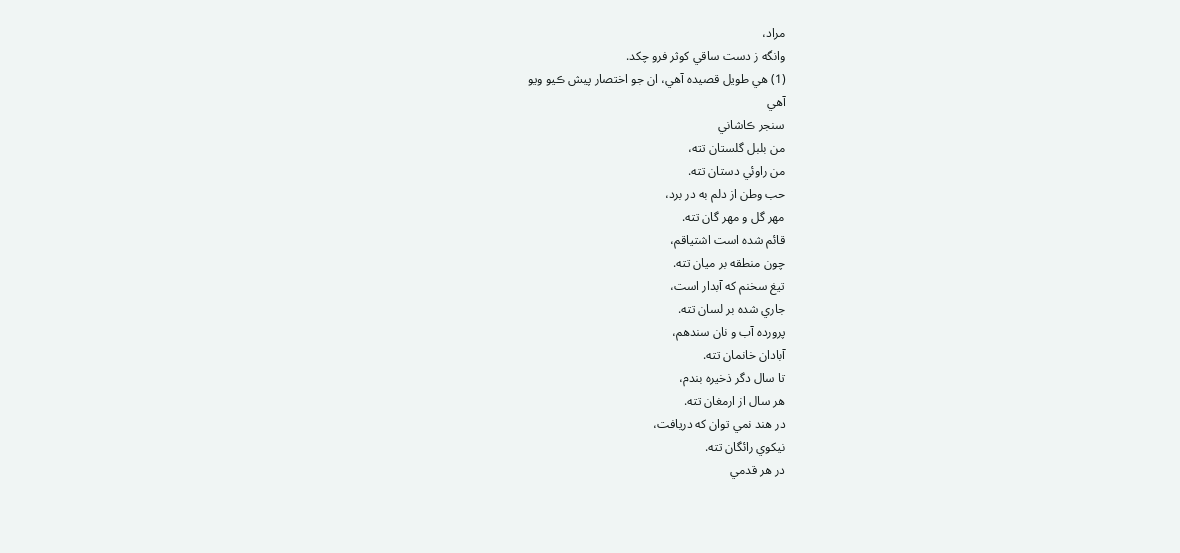مراد،
وانگه ز دست ساقي کوثر فرو چکد.
(1) هي طويل قصيده آهي، ان جو اختصار پيش ڪيو ويو
آهي
سنجر ڪاشاني
من بلبل گلستان تته،
من راوئي دستان تته.
حب وطن از دلم به در برد،
مھر گل و مھر گان تته.
قائم شده است اشتياقم،
چون منطقه بر ميان تته.
تيغ سخنم که آبدار است،
جاري شده بر لسان تته.
پرورده آب و نان سندهم،
آبادان خانمان تته.
تا سال دگر ذخيره بندم،
هر سال از ارمغان تته.
در هند نمي توان که دريافت،
نيکوي رائگان تته.
در هر قدمي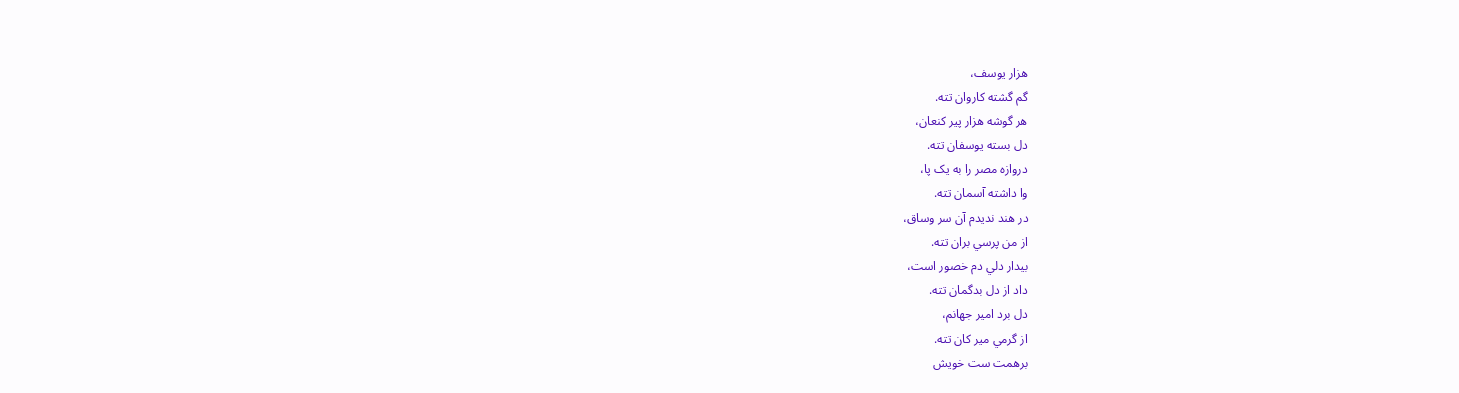هزار يوسف،
گم گشته کاروان تته.
هر گوشه هزار پير کنعان،
دل بسته يوسفان تته.
دروازه مصر را به يک پا،
وا داشته آسمان تته.
در هند نديدم آن سر وساق،
از من پرسي بران تته.
بيدار دلي دم خصور است،
داد از دل بدگمان تته.
دل برد امير جھانم،
از گرمي مير کان تته.
برهمت ست خويش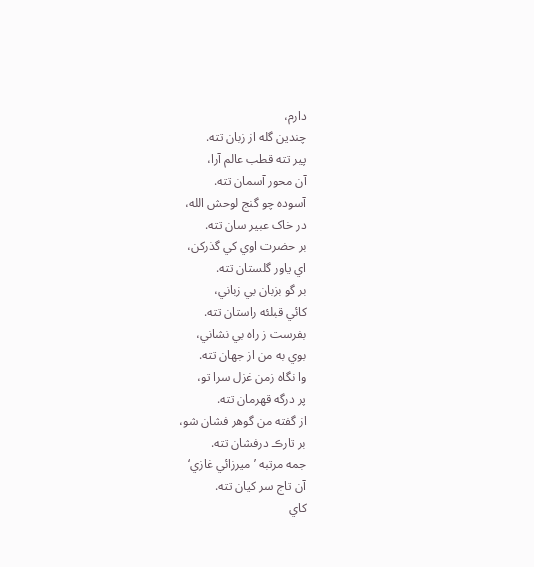دارم،
چندين گله از زبان تته.
پير تته قطب عالم آرا،
آن محور آسمان تته.
آسوده چو گنج لوحش الله،
در خاک عبير سان تته.
بر حضرت اوي کي گذرکن،
اي ياور گلستان تته.
بر گو بزبان بي زباني،
کائي قبلئه راستان تته.
بفرست ز راه بي نشاني،
بوي به من از جھان تته.
وا نگاه زمن غزل سرا تو،
پر درگه قهرمان تته.
از گفته من گوهر فشان شو،
بر تارڪ درفشان تته.
جمه مرتبه ’ميرزائي غازي‘
آن تاج سر کيان تته.
کاي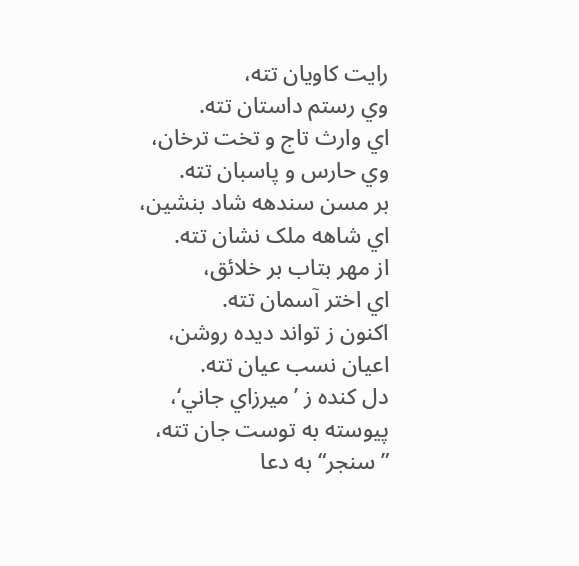رايت کاويان تته،
وي رستم داستان تته.
اي وارث تاج و تخت ترخان،
وي حارس و پاسبان تته.
بر مسن سندهه شاد بنشين،
اي شاهه ملک نشان تته.
از مھر بتاب بر خلائق،
اي اختر آسمان تته.
اکنون ز تواند ديده روشن،
اعيان نسب عيان تته.
دل کنده ز ’ميرزاي جاني‘،
پيوسته به توست جان تته،
”سنجر“ به دعا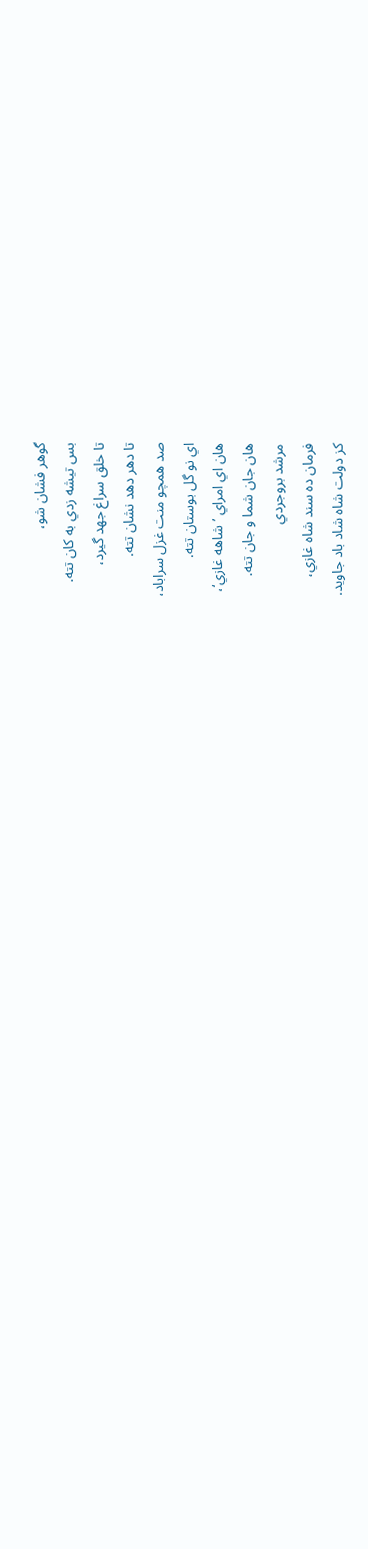گوهر فشان شو،
بس تيشه زدي به کان تته.
تا خلق سراغ جهد گيرد،
تا دهر دهد نشان تته.
صد همچو منت غزل سراباد،
اي نو گل بوستان تته.
هان اي امراي ’شاهه غازي‘،
هان جان شما و جان تته.
مرشد بروجردي
فرمان ده سند شاه غازي،
کز دولت شاه شاد باد جاويد.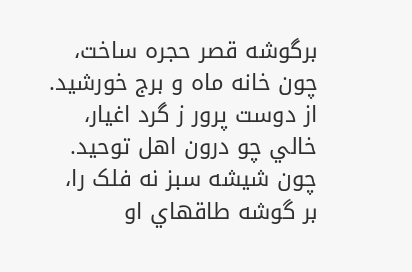برگوشه قصر حجره ساخت،
چون خانه ماه و برج خورشيد.
از دوست پرور ز گرد اغيار،
خالي چو درون اهل توحيد.
چون شيشه سبز نه فلک را،
بر گوشه طاقهاي او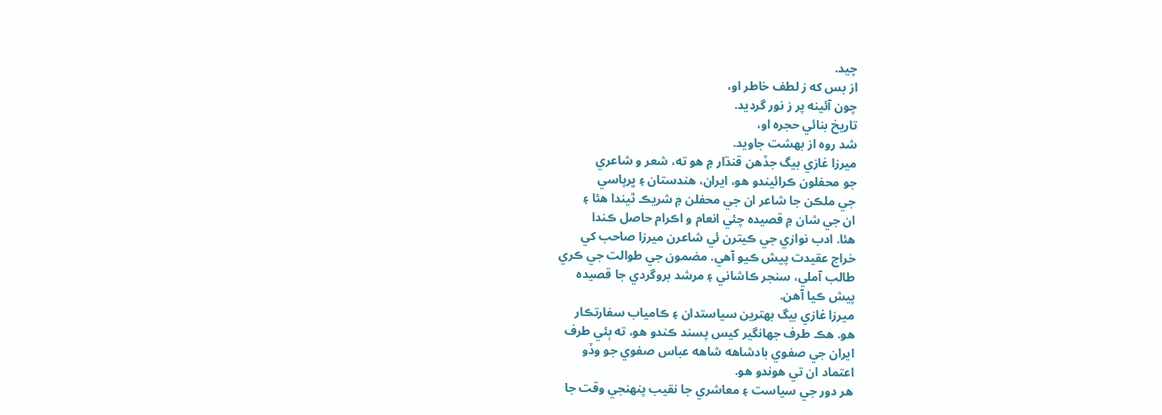چيد.
از بس که ز لطف خاطر او،
چون آئينه پر ز نور گرديد.
تاريخ بنائي حجره او،
شد روه از بهشت جاويد.
ميرزا غازي بيگ جڏهن قنڌار ۾ هو ته، شعر و شاعري
جو محفلون ڪرائيندو هو، ايران، هندستان ۽ ڀرپاسي
جي ملڪن جا شاعر ان جي محفلن ۾ شريڪ ٿيندا هئا ۽
ان جي شان ۾ قصيده چئي انعام و اڪرام حاصل ڪندا
هئا. ادب نوازي جي ڪيترن ئي شاعرن ميرزا صاحب کي
خراج عقيدت پيش ڪيو آهي. مضمون جي طوالت جي ڪري
طالب آملي، سنجر ڪاشاني ۽ مرشد بروگردي جا قصيده
پيش ڪيا آهن.
ميرزا غازي بيگ بھترين سياستدان ۽ ڪامياب سفارتڪار
هو. هڪ طرف جھانگير کيس پسند ڪندو هو، ته ٻئي طرف
ايران جي صفوي بادشاهه شاهه عباس صفوي جو وڏو
اعتماد ان تي هوندو هو.
هر دور جي سياست ۽ معاشري جا نقيب پنھنجي وقت جا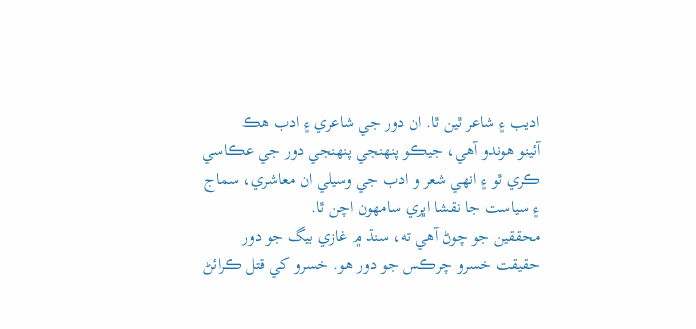اديب ۽ شاعر ٿين ٿا. ان دور جي شاعري ۽ ادب هڪ
آئينو هوندو آهي، جيڪو پنھنجي پنھنجي دور جي عڪاسي
ڪري ٿو ۽ انھي شعر و ادب جي وسيلي ان معاشري، سماج
۽ سياست جا نقشا اڀري سامھون اچن ٿا.
محققين جو چوڻ آهي ته، سنڌ ۾ غازي بيگ جو دور
حقيقت خسرو چرڪس جو دور هو. خسرو کي قتل ڪرائڻ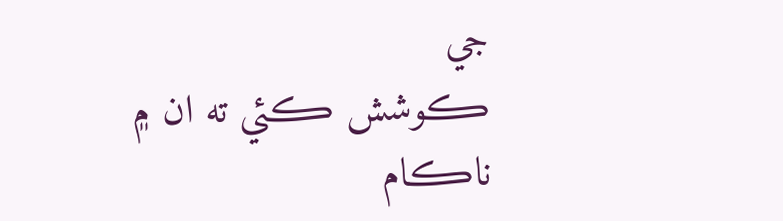جي
ڪوشش ڪئي ته ان ۾ ناڪام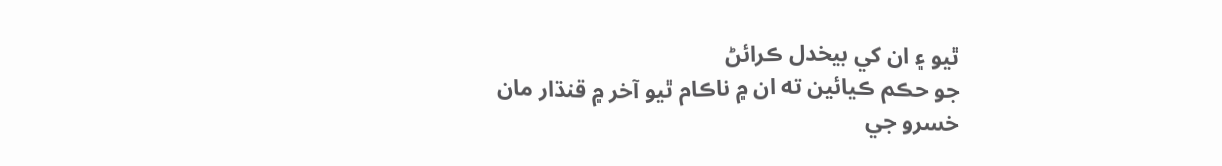ٿيو ۽ ان کي بيخدل ڪرائڻ
جو حڪم ڪيائين ته ان ۾ ناڪام ٿيو آخر ۾ قنڌار مان
خسرو جي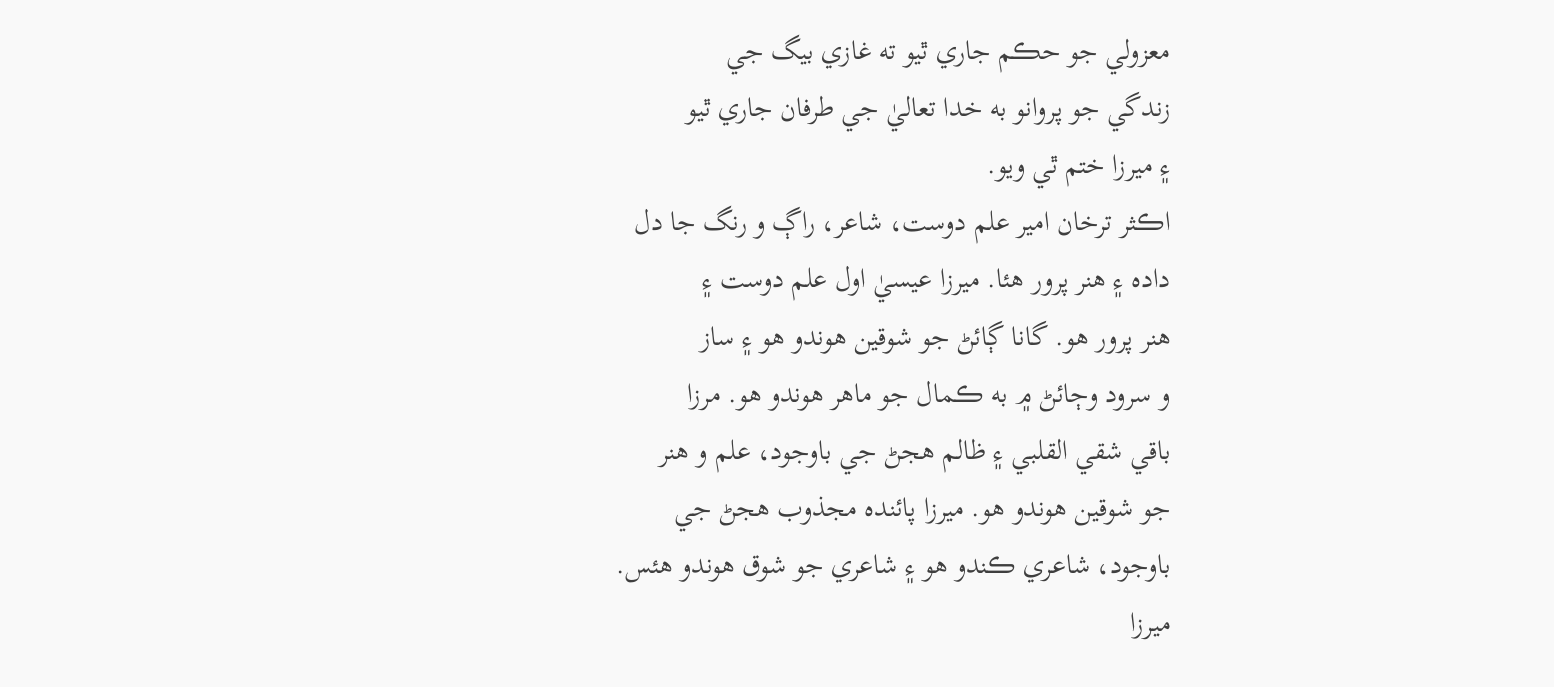معزولي جو حڪم جاري ٿيو ته غازي بيگ جي
زندگي جو پروانو به خدا تعاليٰ جي طرفان جاري ٿيو
۽ ميرزا ختم ٿي ويو.
اڪثر ترخان امير علم دوست، شاعر، راڳ و رنگ جا دل
داده ۽ هنر پرور هئا. ميرزا عيسيٰ اول علم دوست ۽
هنر پرور هو. گانا ڳائڻ جو شوقين هوندو هو ۽ ساز
و سرود وڄائڻ ۾ به ڪمال جو ماهر هوندو هو. مرزا
باقي شقي القلبي ۽ ظالم هجڻ جي باوجود، علم و هنر
جو شوقين هوندو هو. ميرزا پائنده مجذوب هجڻ جي
باوجود، شاعري ڪندو هو ۽ شاعري جو شوق هوندو هئس.
ميرزا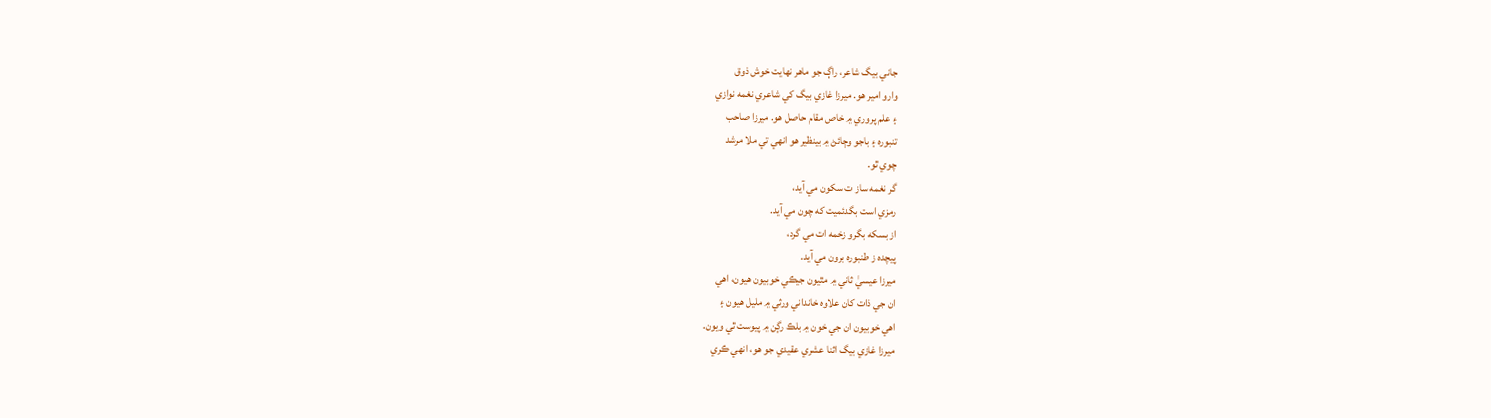جاني بيگ شاعر، راڳ جو ماهر نھايت خوش ذوق
وارو امير هو. ميرزا غازي بيگ کي شاعري نغمه نوازي
۽ علم پروري ۾ خاص مقام حاصل هو. ميرزا صاحب
تنبوره ۽ باجو وڄائڻ ۾ بينظير هو انھي تي ملا مرشد
چوي ٿو.
گر نغمه ساز ت سکون مي آيد،
رمزي است بگدئميت که چون مي آيد.
از بسکه بگرو زخمه ات مي گرد،
پيچده ز طنبوره برون مي آيد.
ميرزا عيسيٰ ثاني ۾ مٿيون جيڪي خوبيون هيون، اهي
ان جي ذات کان علاوه خانداني ورثي ۾ مليل هيون ۽
اهي خوبيون ان جي خون ۾ بلڪ رڳن ۾ پيوست ٿي ويون.
ميرزا غازي بيگ اثنا عشري عقيدي جو هو، انھي ڪري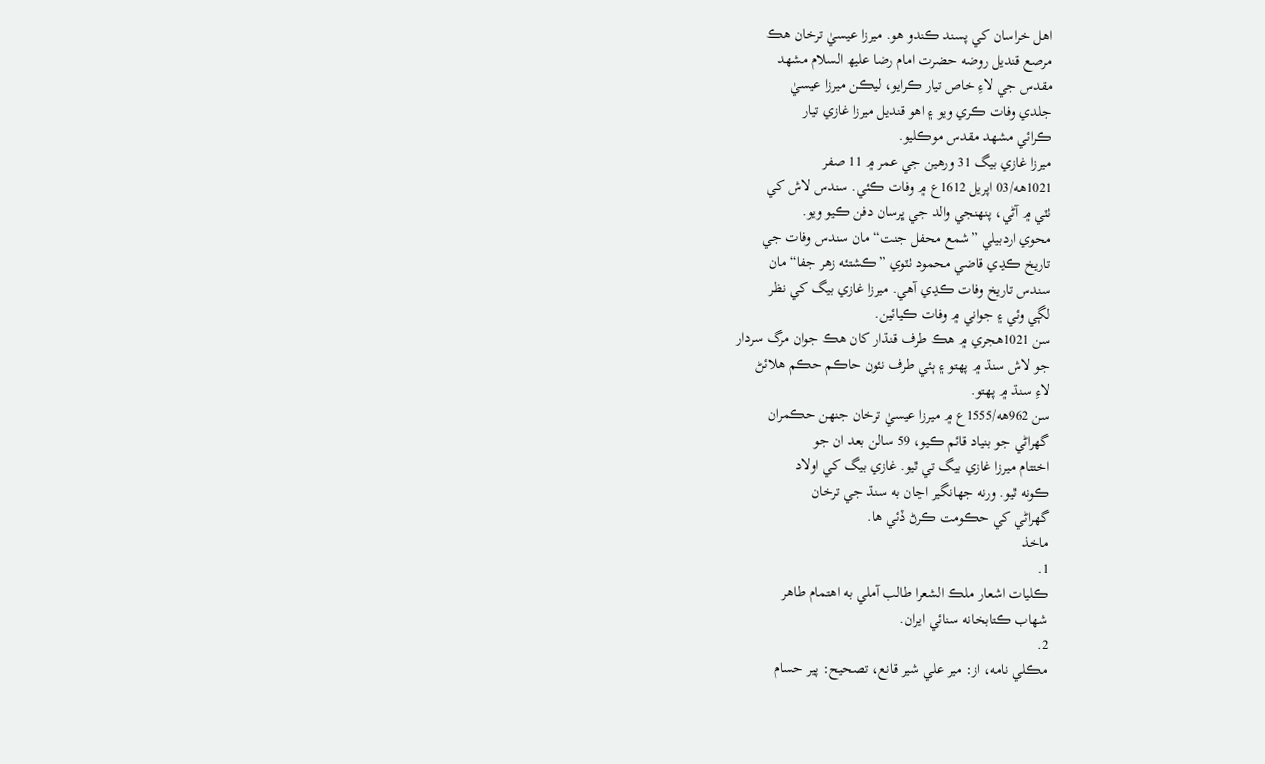اهل خراسان کي پسند ڪندو هو. ميرزا عيسيٰ ترخان هڪ
مرصع قنديل روضه حضرت امام رضا عليھ السلام مشھد
مقدس جي لاءِ خاص تيار ڪرايو، ليڪن ميرزا عيسيٰ
جلدي وفات ڪري ويو ۽ اهو قنديل ميرزا غازي تيار
ڪرائي مشھد مقدس موڪليو.
ميرزا غازي بيگ 31 ورهين جي عمر ۾ 11 صفر
1021هه/03 اپريل 1612ع ۾ وفات ڪئي. سندس لاش کي
ٺٽي ۾ آڻي، پنھنجي والد جي ڀرسان دفن ڪيو ويو.
محوي اردبيلي ”شمع محفل جنت“ مان سندس وفات جي
تاريخ ڪڍي قاضي محمود ٺٽوي ”ڪشتئه زهر جفا“ مان
سندس تاريخ وفات ڪڍي آهي. ميرزا غازي بيگ کي نظر
لڳي وئي ۽ جواني ۾ وفات ڪيائين.
سن 1021هجري ۾ هڪ طرف قنڌار کان هڪ جوان مرگ سردار
جو لاش سنڌ ۾ پھتو ۽ ٻئي طرف نئون حاڪم حڪم هلائڻ
لاءِ سنڌ ۾ پھتو.
سن 962هه/1555ع ۾ ميرزا عيسيٰ ترخان جنھن حڪمران
گهراڻي جو بنياد قائم ڪيو، 59 سالن بعد ان جو
اختتام ميرزا غازي بيگ تي ٿيو. غازي بيگ کي اولاد
ڪونه ٿيو. ورنه جھانگير اڃان به سنڌ جي ترخان
گهراڻي کي حڪومت ڪرڻ ڏئي ها.
ماخذ
1.
ڪليات اشعار ملڪ الشعرا طالب آملي به اهتمام طاهر
شھاب ڪتابخانه سنائي ايران.
2.
مڪلي نامه، از: مير علي شير قانع، تصحيح: پير حسام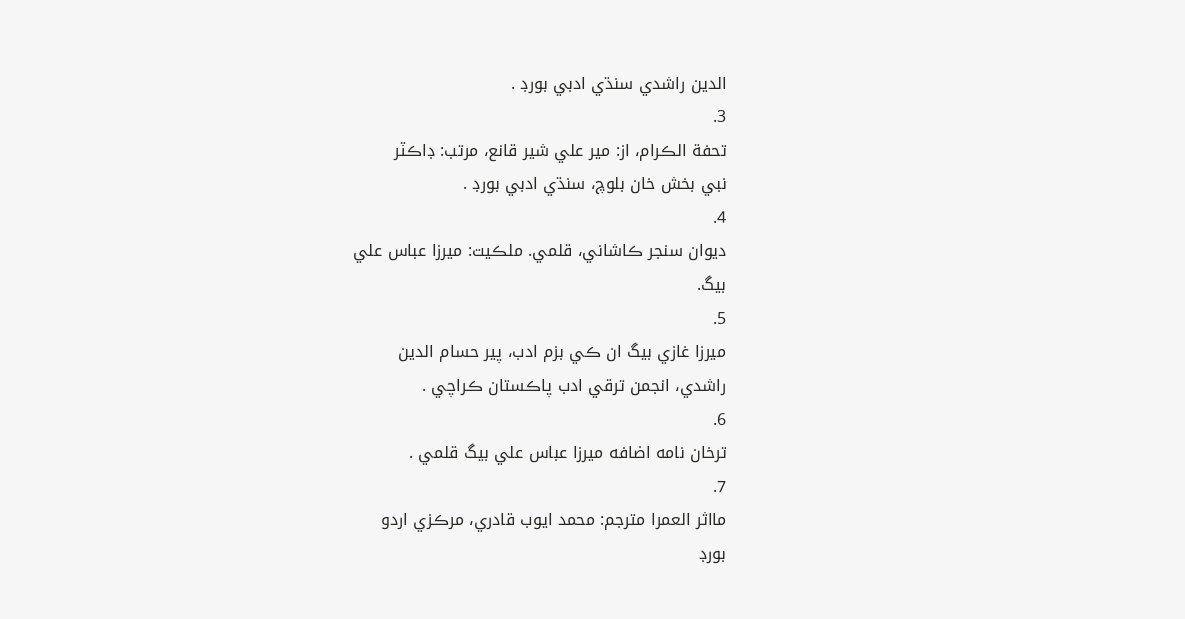الدين راشدي سنڌي ادبي بورڊ .
3.
تحفة الڪرام، از: مير علي شير قانع، مرتب: ڊاڪٽر
نبي بخش خان بلوچ، سنڌي ادبي بورڊ .
4.
ديوان سنجر ڪاشاني، قلمي. ملڪيت: ميرزا عباس علي
بيگ.
5.
ميرزا غازي بيگ ان ڪي بزم ادب، پير حسام الدين
راشدي، انجمن ترقي ادب پاڪستان ڪراچي .
6.
ترخان نامه اضافه ميرزا عباس علي بيگ قلمي .
7.
مااثر العمرا مترجم: محمد ايوب قادري، مرڪزي اردو
بورڊ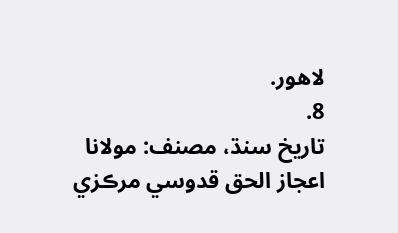لاهور.
8.
تاريخ سنڌ، مصنف: مولانا اعجاز الحق قدوسي مرڪزي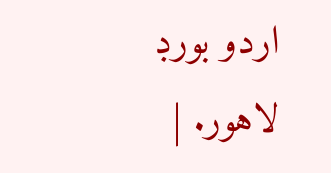اردو بورڊ لاهور. |